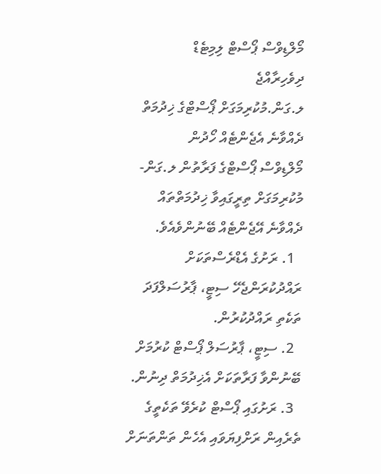މޯލްޑިވްސް ޕޯސްޓް ލިމިޓެޑް
ދިވެހިރާއްޖެ
ލ.ގަން.މުކުރިމަގަށް ޕޯސްޓްގެ ޚިދުމަތް ދެއްވާނެ އެޖެންޓެއް ހޯދުން
މޯލްޑިވްސް ޕޯސްޓްގެ ފަރާތުން ލ.ގަން-މުކުރިމަގަށް ތިރީގައިވާ ޚިދުމަތްތައް ދެއްވާނެ އޭޖެންޓެއް ބޭނުންވެއެވެ.
  1. ރަށުގެ އެޑްރެސްތަކަށް ރައްދުކުރަންޖެހޭ ސިޓީ، ޕާރުސަލްފަދަ ތަކެތި ރައްދުކުރުން.
  2. ސިޓީ، ޕާރުސަލް ޕޯސްޓް ކުރުމަށް ބޭނުންވާ ފަރާތަކަށް އެޚިދުމަތް ދިނުން.
  3. ރަށުގައި ޕޯސްޓް ކުރެވޭ ތަކެތީގެ ތެރެއިން ރަށްފިޔަވައި އެހެން ތަންތަނަށް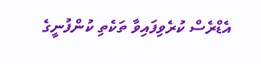އެޑްރެސް ކުރެވިފައިވާ ތަކެތި ކުންފުނީގެ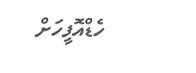ހެޑްއޮފީހަށް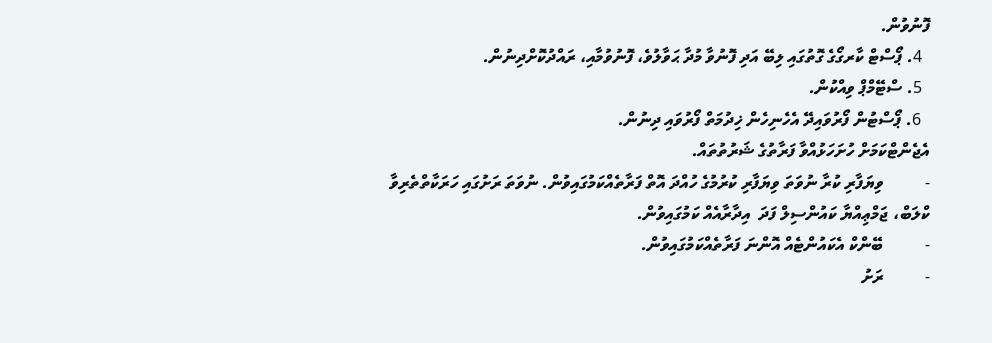ފޮނުވުން.
  4. ޕޯސްޓް ކާރގޯގެ ގޮތުގައި ލިބޭ އަދި ފޮނުވާ މުދާ ޙަވާލުވެ، ފޮނުވުމާއި، ރައްދުކޮށްދިނުން.
  5. ސްޓޭމްޕް ވިއްކުން.
  6. ޕޯސްޓުން ފޯރުވައިދޭ އެހެނިހެން ޚިދުމަތް ފޯރުވައި ދިނުން.
އެޖެންޓްކަމަށް ހުށަހަޅުއްވާ ފަރާތުގެ ޝަރުތުތައް.
-          ވިޔަފާރި ކުރާ ނުވަތަ ވިޔަފާރި ކުރުމުގެ ހުއްދަ އޮތް ފަރާތެއްކަމުގައިވުން. ނުވަތަ ރަށުގައި ހަރަކާތްތެރިވާ ކްލަބް، ޖަމްޢިއްޔާ ކައުންސިލް ފަދަ  އިދާރާއެއް ކަމުގައިވުން.
-          ބޭންކް އެކައުންޓެއް އޮންނަ ފަރާތެއްކަމުގައިވުން.
-          ރަށު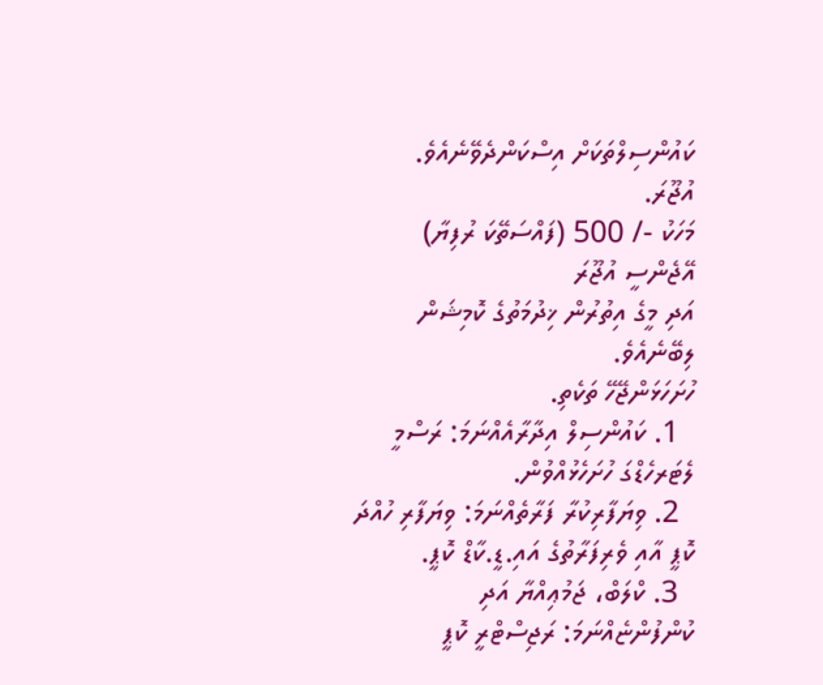ކައުންސިލްތަކަށް އިސްކަންދެވޭނެއެވެ.
އުޖޫރަ.
މަހަކު -/ 500 (ފައްސަތޭކަ ރުފިޔާ)  އޭޖެންސީ އުޖޫރަ
އަދި މީގެ އިތުރުން ޚިދުމަތުގެ ކޮމިޝަން ލިބޭނެއެވެ.
ހުށަހަޅަންޖޭހޭ ތަކެތި.
  1. ކައުންސިލް އިދާރާއެއްނަމަ: ރަސްމީ ލެޓަރހެޑްގަ ހުށަހެޅުއްވުން.
  2. ވިޔަފާރިކުރާ ފަރާތެއްނަމަ: ވިޔަފާރި ހުއްދަ ކޮޕީ އާއި ވެރިފަރާތުގެ އައި.ޑީ.ކާޑް ކޮޕީ.
  3. ކްލަބް، ޖަމުޢިއްޔާ އަދި ކުންފުންޏެއްނަމަ: ރަޖިސްޓްރީ ކޮޕީ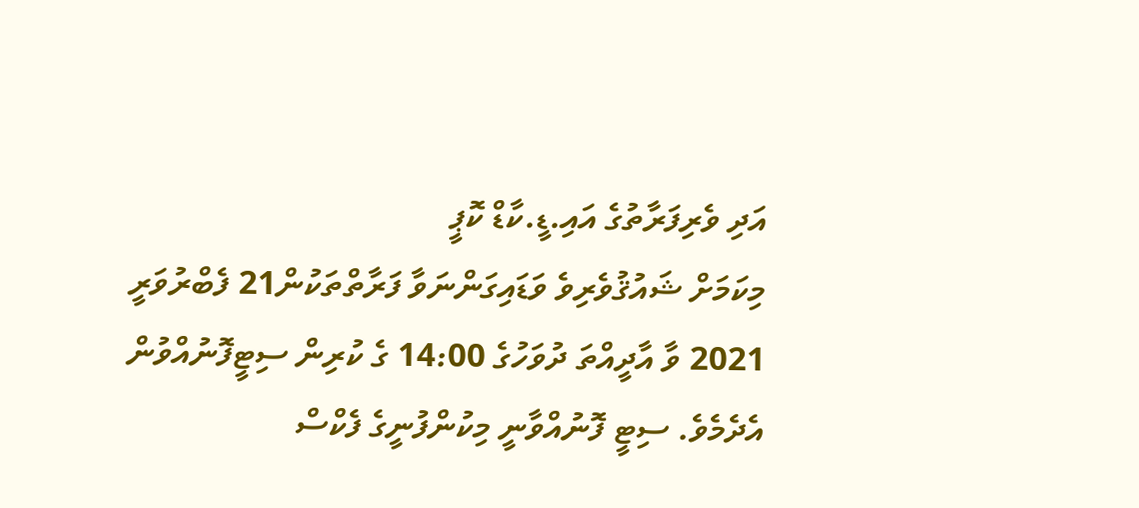އަދި ވެރިފަރާތުގެ އައި.ޑީ.ކާޑް ކޮޕީ
މިކަމަށް ޝައުޤުވެރިވެ ވަޑައިގަންނަވާ ފަރާތްތަކުން21 ފެބްރުވަރީ 2021 ވާ އާދީއްތަ ދުވަހުގެ 14:00 ގެ ކުރިން ސިޓީފޮނުއްވުން އެދެމެވެ. ސިޓީ ފޮނުއްވާނީ މިކުންފުނީގެ ފެކްސް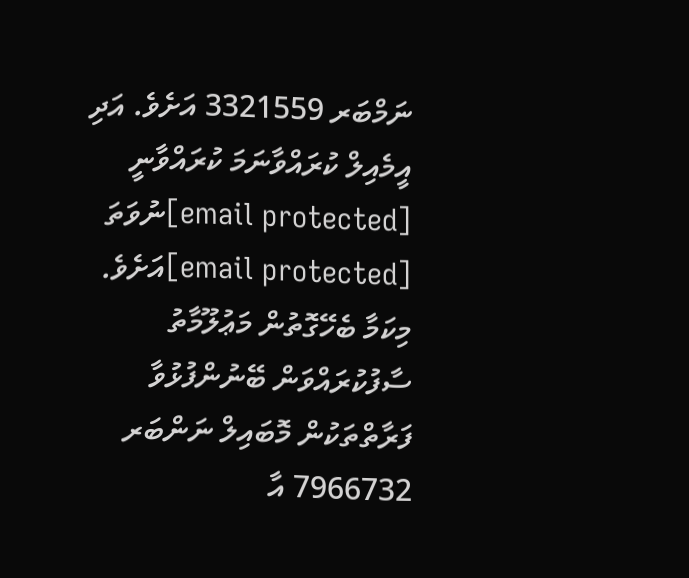ނަމްބަރ 3321559 އަށެވެ. އަދި އީމެއިލް ކުރައްވާނަމަ ކުރައްވާނީ [email protected]ނުވަތަ [email protected]އަށެވެ.
މިކަމާ ބެހޭގޮތުން މަޢުލޫމާތު ސާފުކުރައްވަން ބޭނުންފުޅުވާ ފަރާތްތަކުން މޮބައިލް ނަންބަރ 7966732 އާ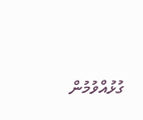ގުޅުއްވުމުން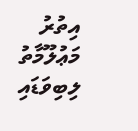އިތުރު މަޢުލޫމާތު ލިބިވަޑައި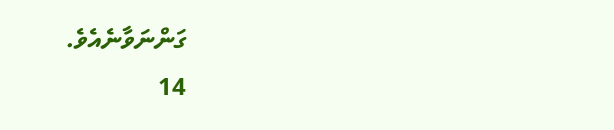ގަންނަވާނެއެވެ.
14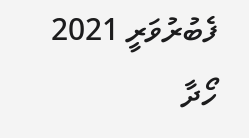ފެބުރުވަރީ 2021
ހޯދާ